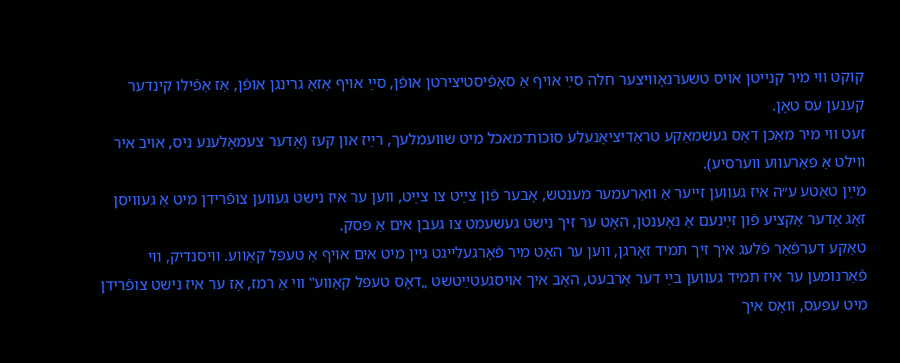קוקט ווי מיר קנייטן אויס טשערנאָוויצער חלה סײַ אויף אַ סאָפֿיסטיצירטן אופֿן, סײַ אויף אַזאַ גרינגן אופֿן, אַז אַפֿילו קינדער קענען עס טאָן.
זעט ווי מיר מאַכן דאָס געשמאַקע טראַדיציאָנעלע סוכּות־מאכל מיט שוועמלעך, רײַז און קעז (אָדער צעמאָלענע ניס, אויב איר ווילט אַ פּאַרעווע ווערסיע).
מײַן טאַטע ע״ה איז געווען זייער אַ וואַרעמער מענטש, אָבער פֿון צײַט צו צײַט, ווען ער איז נישט געווען צופֿרידן מיט אַ געוויסן זאָג אָדער אַקציע פֿון זײַנעם אַ נאָענטן, האָט ער זיך נישט געשעמט צו געבן אים אַ פּסק.
טאַקע דערפֿאַר פֿלעג איך זיך תּמיד זאָרגן, ווען ער האָט מיר פֿאָרגעלייגט גיין מיט אים אויף אַ טעפּל קאַווע. וויסנדיק, ווי פֿאַרנומען ער איז תּמיד געווען בײַ דער אַרבעט, האָב איך אויסגעטײַטשט „דאָס טעפּל קאַווע‟ ווי אַ רמז, אַז ער איז נישט צופֿרידן מיט עפּעס, וואָס איך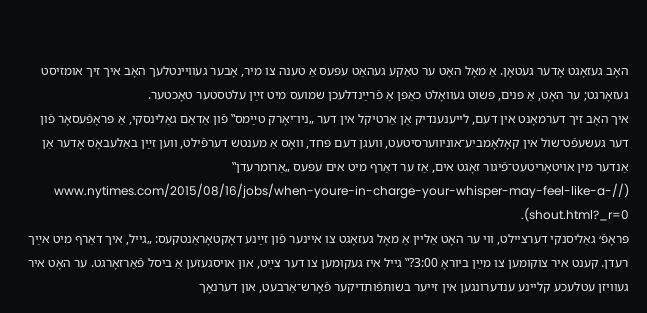האָב געזאָגט אָדער געטאָן. אַ מאָל האָט ער טאַקע געהאַט עפּעס אַ טענה צו מיר, אָבער געוויינטלעך האָב איך זיך אומזיסט געזאָרגט; ער האָט, אַ פּנים, פּשוט געוואָלט כאַפּן אַ פֿרײַנדלעכן שמועס מיט זײַן עלטסטער טאָכטער.
איך האָב זיך דערמאָנט אין דעם, לייענענדיק אַן אַרטיקל אין דער „ניו־יאָרק טײַמס‟ פֿון אַדאַם גאַלינסקי, אַ פּראָפֿעסאָר פֿון דער געשעפֿט־שול אין קאָלאָמביע־אוניווערסיטעט, וועגן דעם פּחד, וואָס אַ מענטש דערפֿילט, ווען זײַן באַלעבאָס אָדער אַן אַנדער מין אויטאָריטעט־פֿיגור זאָגט אים, אַז ער דאַרף מיט אים עפּעס „אַרומרעדן‟ (//www.nytimes.com/2015/08/16/jobs/when-youre-in-charge-your-whisper-may-feel-like-a-shout.html?_r=0).
פּראָפֿ׳ גאַליסנקי דערציילט, ווי ער האָט אַליין אַ מאָל געזאָגט צו איינער פֿון זײַנע דאָקטאָראַנטקעס: „גייל, איך דאַרף מיט אײַך רעדן. קענט איר צוקומען צו מײַן ביוראָ 3:00?‟ גייל איז געקומען צו דער צײַט, און אויסגעזען אַ ביסל פֿאַרזאָרגט. ער האָט איר געוויזן עטלעכע קליינע ענדערונגען אין זייער בשותּפֿותדיקער פֿאָרש־אַרבעט, און דערנאָך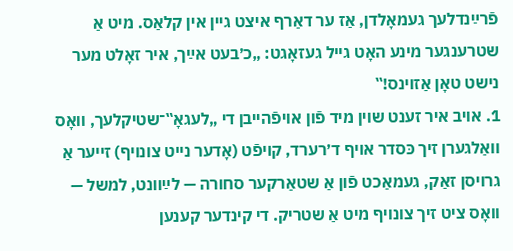פֿרײַנדלעך געמאָלדן, אַז ער דאַרף איצט גיין אין קלאַס. מיט אַ שטרענגער מינע האָט גייל געזאָגט: „כ׳בעט אײַך, איר זאָלט מער נישט טאָן אַזוינס!‟
1. אויב איר זענט שוין מיד פֿון אויפֿהייבן די „לעגאָ‟־שטיקלעך, וואָס וואַלגערן זיך כּסדר אויף ד׳רערד, קויפֿט (אָדער נייט צונויף) זייער אַ גרויסן זאַק, געמאַכט פֿון אַ שטאַרקער סחורה — לײַוונט, למשל — וואָס ציט זיך צונויף מיט אַ שטריק. די קינדער קענען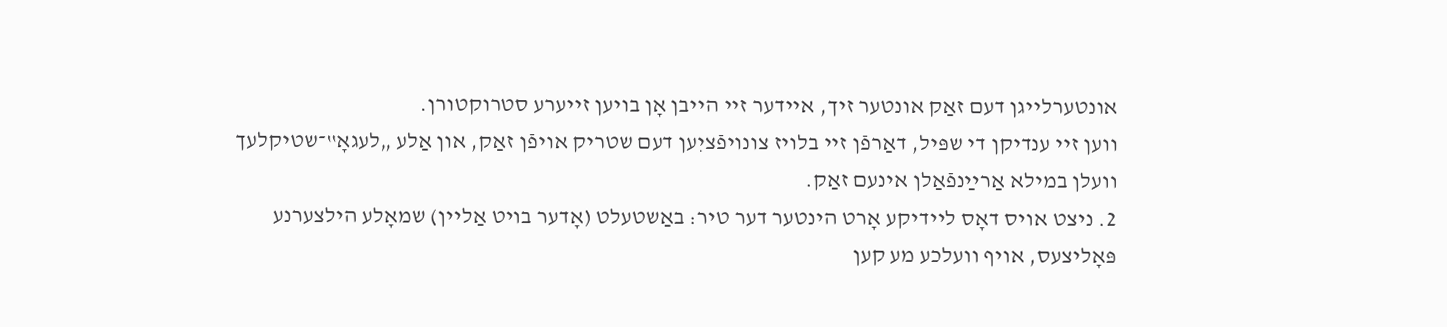אונטערלייגן דעם זאַק אונטער זיך, איידער זיי הייבן אָן בויען זייערע סטרוקטורן.
ווען זיי ענדיקן די שפּיל, דאַרפֿן זיי בלויז צונויפֿציִען דעם שטריק אויפֿן זאַק, און אַלע „לעגאָ‟־שטיקלעך וועלן במילא אַרײַנפֿאַלן אינעם זאַק.
2. ניצט אויס דאָס ליידיקע אָרט הינטער דער טיר: באַשטעלט (אָדער בויט אַליין) שמאָלע הילצערנע פּאָליצעס, אויף וועלכע מע קען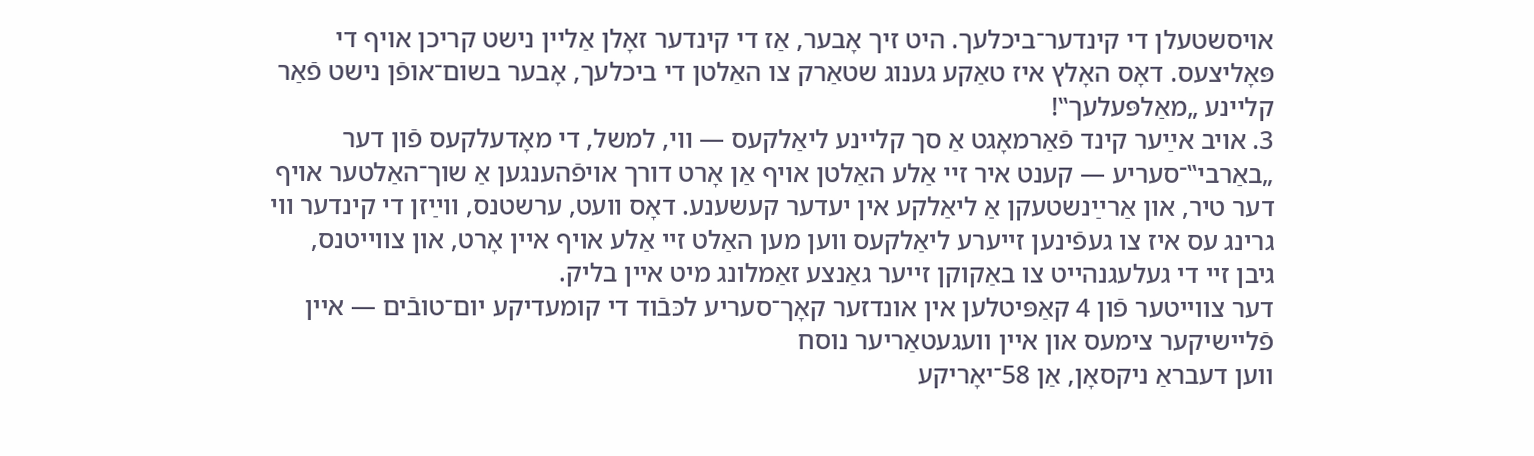אויסשטעלן די קינדער־ביכלעך. היט זיך אָבער, אַז די קינדער זאָלן אַליין נישט קריכן אויף די פּאָליצעס. דאָס האָלץ איז טאַקע גענוג שטאַרק צו האַלטן די ביכלעך, אָבער בשום־אופֿן נישט פֿאַר קליינע „מאַלפּעלעך‟!
3. אויב אײַער קינד פֿאַרמאָגט אַ סך קליינע ליאַלקעס — ווי, למשל, די מאָדעלקעס פֿון דער „באַרבי‟־סעריע — קענט איר זיי אַלע האַלטן אויף אַן אָרט דורך אויפֿהענגען אַ שוך־האַלטער אויף דער טיר, און אַרײַנשטעקן אַ ליאַלקע אין יעדער קעשענע. דאָס וועט, ערשטנס, ווײַזן די קינדער ווי גרינג עס איז צו געפֿינען זייערע ליאַלקעס ווען מען האַלט זיי אַלע אויף איין אָרט, און צווייטנס, גיבן זיי די געלעגנהייט צו באַקוקן זייער גאַנצע זאַמלונג מיט איין בליק.
דער צווייטער פֿון 4 קאַפּיטלען אין אונדזער קאָך־סעריע לכּבֿוד די קומעדיקע יום־טובֿים — איין פֿליישיקער צימעס און איין וועגעטאַריער נוסח
ווען דעבראַ ניקסאָן, אַן 58־יאָריקע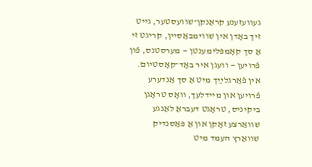געוועזענע קראַנקן־שוועסטער, גייט זיך באָדן אין שווימבאַסיין, קריגט זי אַ סך קאָמפּלימענטן — מערסטנס, פֿון פֿרויען — וועגן איר באָד־קאָסטיום. אין פֿאַרגלײַך מיט אַ סך אַנדערע פֿרויען און מיידלעך, וואָס טראָגן ביקיניס, טראָגט דעבראַ לאַנגע שוואַרצע זאָקן און אַ פּאַסנדיק שוואַרץ העמד מיט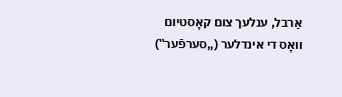אַרבל, ענלעך צום קאָסטיום וואָס די אינדלער („סערפֿער‟)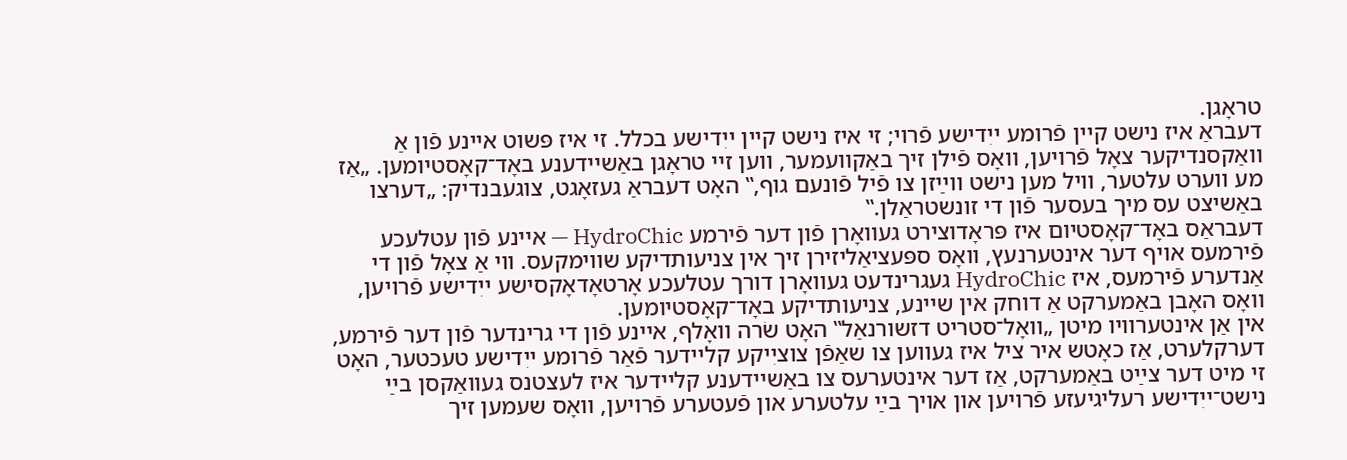טראָגן.
דעבראַ איז נישט קיין פֿרומע ייִדישע פֿרוי; זי איז נישט קיין ייִדישע בכלל. זי איז פּשוט איינע פֿון אַ וואַקסנדיקער צאָל פֿרויען, וואָס פֿילן זיך באַקוועמער, ווען זיי טראָגן באַשיידענע באָד־קאָסטיומען. „אַז מע ווערט עלטער, וויל מען נישט ווײַזן צו פֿיל פֿונעם גוף,‟ האָט דעבראַ געזאָגט, צוגעבנדיק: „דערצו באַשיצט עס מיך בעסער פֿון די זונשטראַלן.‟
דעבראַס באָד־קאָסטיום איז פּראָדוצירט געוואָרן פֿון דער פֿירמע HydroChic — איינע פֿון עטלעכע פֿירמעס אויף דער אינטערנעץ, וואָס ספּעציאַליזירן זיך אין צניעותדיקע שווימקעס. ווי אַ צאָל פֿון די אַנדערע פֿירמעס, איז HydroChic געגרינדעט געוואָרן דורך עטלעכע אָרטאָדאָקסישע ייִדישע פֿרויען, וואָס האָבן באַמערקט אַ דוחק אין שיינע, צניעותדיקע באָד־קאָסטיומען.
אין אַן אינטערוויו מיטן „וואָל־סטריט דזשורנאַל‟ האָט שׂרה וואָלף, איינע פֿון די גרינדער פֿון דער פֿירמע, דערקלערט, אַז כאָטש איר ציל איז געווען צו שאַפֿן צוציִיקע קליידער פֿאַר פֿרומע ייִדישע טעכטער, האָט זי מיט דער צײַט באַמערקט, אַז דער אינטערעס צו באַשיידענע קליידער איז לעצטנס געוואַקסן בײַ נישט־ייִדישע רעליגיעזע פֿרויען און אויך בײַ עלטערע און פֿעטערע פֿרויען, וואָס שעמען זיך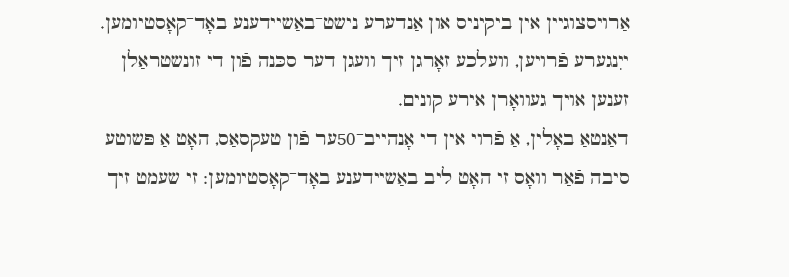אַרויסצוגיין אין ביקיניס און אַנדערע נישט־באַשיידענע באָד־קאָסטיומען. ייִנגערע פֿרויען, וועלכע זאָרגן זיך וועגן דער סכּנה פֿון די זונשטראַלן זענען אויך געוואָרן אירע קונים.
דאַנטאַ באָלין, אַ פֿרוי אין די אָנהייב־50ער פֿון טעקסאַס, האָט אַ פּשוטע סיבה פֿאַר וואָס זי האָט ליב באַשיידענע באָד־קאָסטיומען: זי שעמט זיך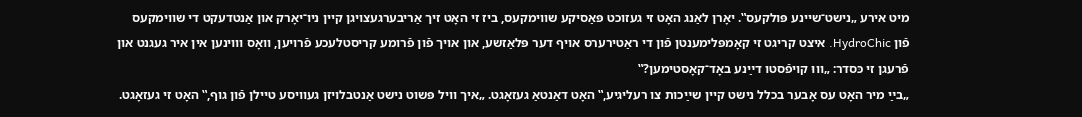מיט אירע „נישט־שיינע פּולקעס‟. יאָרן לאַנג האָט זי געזוכט פּאַסיקע שווימקעס, ביז זי האָט זיך אַריבערגעצויגן קיין ניו־יאָרק און אַנטדעקט די שווימקעס פֿון HydroChic. איצט קריגט זי קאָמפּלימענטן פֿון די ראַטירערס אויף דער פּלאַזשע, און אויך פֿון פֿרומע קריסטלעכע פֿרויען, וואָס וווינען אין איר געגנט און פֿרעגן זי כּסדר: „וווּ קויפֿסטו דײַנע באָד־קאָסטימען?‟
„בײַ מיר האָט עס אָבער בכלל נישט קיין שײַכות צו רעליגיע,‟ האָט דאַנטאַ געזאָגט. „איך וויל פּשוט נישט אַנטבלויזן געוויסע טיילן פֿון גוף,‟ האָט זי געזאָגט.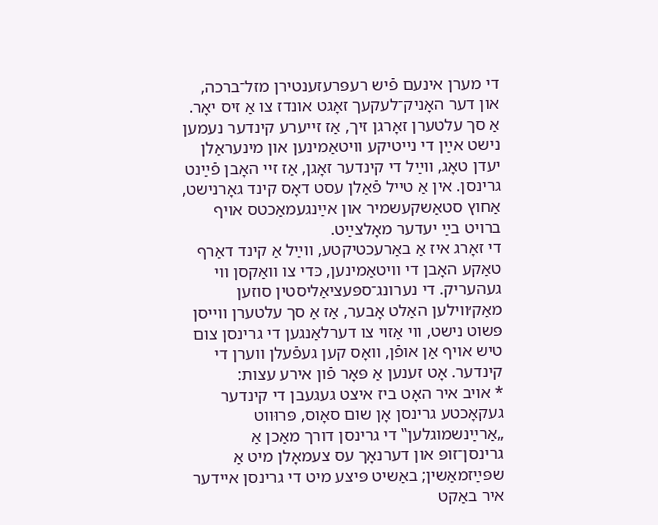די מערן אינעם פֿיש רעפּרעזענטירן מזל־ברכה, און דער האָניק־לעקעך זאָגט אונדז צו אַ זיס יאָר.
אַ סך עלטערן זאָרגן זיך, אַז זייערע קינדער נעמען נישט אײַן די נייטיקע וויטאַמינען און מינעראַלן יעדן טאָג, ווײַל די קינדער זאָגן, אַז זיי האָבן פֿײַנט גרינסן. אין אַ טייל פֿאַלן עסט דאָס קינד גאָרנישט, אַחוץ סטאַשקעשמיר און אײַנגעמאַכטס אויף ברויט בײַ יעדער מאָלצײַט.
די זאָרג איז אַ באַרעכטיקטע, ווײַל אַ קינד דאַרף טאַקע האָבן די וויטאַמינען, כּדי צו וואַקסן ווי געהעריק. די נערונג־ספּעציאַליסטין סוזען מאַק׳ווילען האַלט אָבער, אַז אַ סך עלטערן ווייסן פּשוט נישט, ווי אַזוי צו דערלאַנגען די גרינסן צום טיש אויף אַן אופֿן, וואָס קען געפֿעלן ווערן די קינדער. אָט זענען אַ פּאָר פֿון אירע עצות:
* אויב איר האָט ביז איצט געגעבן די קינדער געקאָכטע גרינסן אָן שום סאָוס, פּרוּווט „אַרײַנשמוגלען‟ די גרינסן דורך מאַכן אַ גרינסן־זופּ און דערנאָך עס צעמאָלן מיט אַ שפּײַזמאַשין; באַשיט פּיצע מיט די גרינסן איידער איר באַקט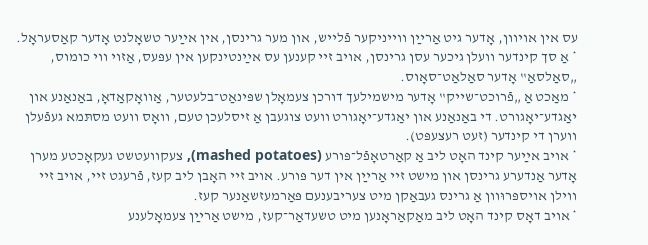עס אין אויוון, אָדער גיט אַרײַן ווייניקער פֿלייש, און מער גרינסן, אין אײַער טשאָלנט אָדער קאַסעראָל.
* אַ סך קינדער וועלן גיכער עסן גרינסן, אויב זיי קענען עס אײַנטינקען אין עפּעס, אַזוי ווי כומוס, „סאַלסאַ‟ אָדער סאַלאַט־סאָוס.
* מאַכט אַ „פֿרוכט־שייק‟ אָדער מישמילעך דורכן צעמאָלן שפּינאַט־בלעטער, אַוואָקאַדאָ, באַנאַנע און יאַגדע־יאָגורט. די באַנאַנע און יאַגדע־יאָגורט וועט צוגעבן אַ זיסלעכן טעם, וואָס וועט מסתּמא געפֿעלן ווערן די קינדער (זעט רעצעפּט).
* אויב אײַער קינד האָט ליב אַ קאַרטאָפֿל־פּורע (mashed potatoes), צעקוועטשט געקאָכטע מערן אָדער אַנדערע גרינסן און מישט זיי אַרײַן אין דער פּורע. אויב זיי האָבן ליב קעז, פֿרעגט זיי, אויב זיי ווילן אויספּרוּוון אַ גרינס געבאַקן מיט צעריבענעם פּאַרמעזשאַנער קעז.
* אויב דאָס קינד האָט ליב מאַקאַראָנען מיט טשעדאַר־קעז, מישט אַרײַן צעמאָלענע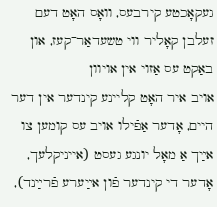געקאָכטע קירבעס, וואָס האָט דעם זעלבן קאָליר ווי טשעדאַר־קעז, און באַקט עס אַזוי אין אויוון
אויב איר האָט קליינע קינדער אין דער היים, אָדער אַפֿילו אויב עס קומען צו אײַך אַ מאָל יונגע געסט (אייניקלעך, אָדער די קינדער פֿון אײַערע פֿרײַנד),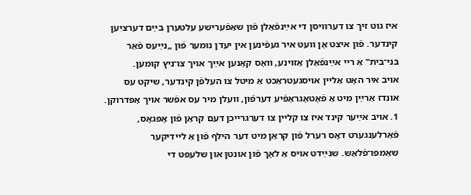איז גוט זיך צו דערוויסן די אײַנפֿאַלן פֿון שאַפֿערישע עלטערן בײַם דערציִען קינדער. פֿון איצט אָן וועט איר געפֿינען אין יעדן נומער פֿון „נײַעס פֿאַר בני־בית‟ אַ ריי אײַנפֿאַלן אַזוינע, וואָס קאָנען אײַך אויך צו־ניץ קומען.
אויב איר האָט אַליין אויסגעטראַכט אַ מיטל צו העלפֿן קינדער, שיקט עס אונדז אַרײַן מיט אַ פֿאָטאָגראַפֿיע דערפֿון, וועלן מיר עס אפֿשר אויך אָפּדרוקן.
1. אויב אײַער קינד איז צו קליין צו דערגרייכן דעם קראַן פֿון אָפּגאָס, פֿאַרלענגערט דאָס רערל פֿון קראַן מיט דער הילף פֿון אַ ליידיקער שאַמפּו־פֿלאַש. שנײַדט אויס אַ לאָך פֿון אונטן און שלעפּט די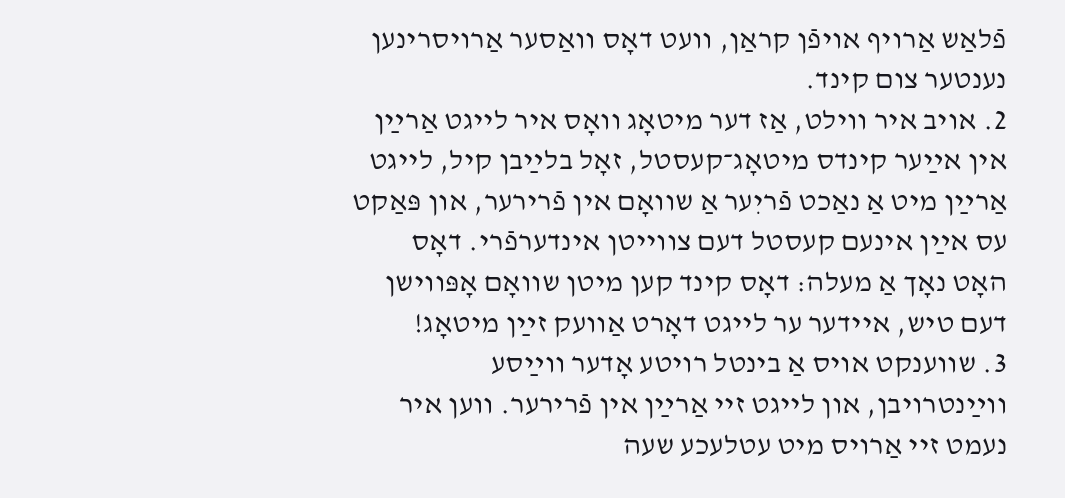פֿלאַש אַרויף אויפֿן קראַן, וועט דאָס וואַסער אַרויסרינען נענטער צום קינד.
2. אויב איר ווילט, אַז דער מיטאָג וואָס איר לייגט אַרײַן אין אײַער קינדס מיטאָג־קעסטל, זאָל בלײַבן קיל, לייגט אַרײַן מיט אַ נאַכט פֿריִער אַ שוואָם אין פֿרירער, און פּאַקט עס אײַן אינעם קעסטל דעם צווייטן אינדערפֿרי. דאָס האָט נאָך אַ מעלה: דאָס קינד קען מיטן שוואָם אָפּווישן דעם טיש, איידער ער לייגט דאָרט אַוועק זײַן מיטאָג!
3. שווענקט אויס אַ בינטל רויטע אָדער ווײַסע ווײַנטרויבן, און לייגט זיי אַרײַן אין פֿרירער. ווען איר נעמט זיי אַרויס מיט עטלעכע שעה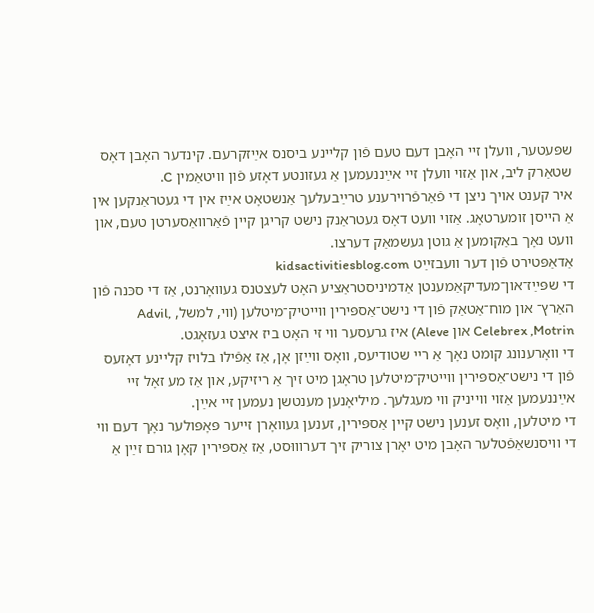שפּעטער, וועלן זיי האָבן דעם טעם פֿון קליינע ביסנס אײַזקרעם. קינדער האָבן דאָס שטאַרק ליב, און אַזוי וועלן זיי אײַננעמען אַ געזונטע דאָזע פֿון וויטאַמין C.
איר קענט אויך ניצן די פֿאַרפֿרוירענע טרײַבעלעך אַנשטאָט אײַז אין די געטראַנקען אין אַ הייסן זומערטאָג. אַזוי וועט דאָס געטראַנק נישט קריגן קיין פֿאַרוואַסערטן טעם, און וועט נאָך באַקומען אַ גוטן געשמאַק דערצו.
אַדאַפּטירט פֿון דער וועבזײַט kidsactivitiesblog.com
די שפּײַז־און־מעדיקאַמענטן אַדמיניסטראַציע האָט לעצטנס געוואָרנט, אַז די סכּנה פֿון האַרץ־ און מוח־אַטאַק פֿון די נישט־אַספּירין ווייטיק־מיטלען (ווי, למשל, Advil, Celebrex ,Motrin און Aleve) איז גרעסער ווי זי האָט ביז איצט געזאָגט.
די וואָרענונג קומט נאָך אַ ריי שטודיעס, וואָס ווײַזן אָן, אַז אַפֿילו בלויז קליינע דאָזעס פֿון די נישט־אַספּירין ווייטיק־מיטלען טראָגן מיט זיך אַ ריזיקע, און אַז מע זאָל זיי אײַננעמען אַזוי ווייניק ווי מעגלעך. מיליאָנען מענטשן נעמען זיי אײַן.
די מיטלען, וואָס זענען נישט קיין אַספּירין, זענען געוואָרן זייער פּאָפּולער נאָך דעם ווי די וויסנשאַפֿטלער האָבן מיט יאָרן צוריק זיך דערוווּסט, אַז אַספּירין קאָן גורם זײַן אַ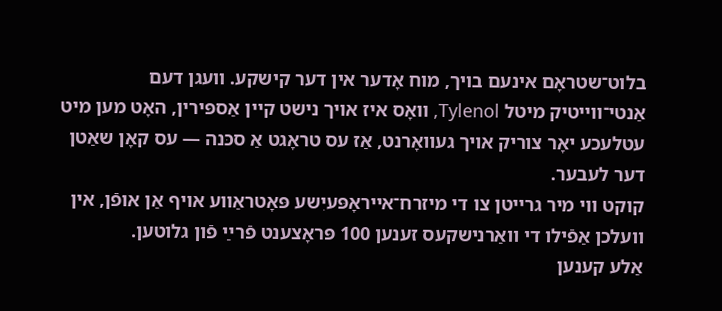בלוט־שטראָם אינעם בויך, מוח אָדער אין דער קישקע. וועגן דעם אַנטי־ווייטיק מיטל Tylenol, וואָס איז אויך נישט קיין אַספּירין, האָט מען מיט עטלעכע יאָר צוריק אויך געוואָרנט, אַז עס טראָגט אַ סכּנה — עס קאָן שאַטן דער לעבער.
קוקט ווי מיר גרייטן צו די מיזרח־אייראָפּעיִשע פּאָטראַווע אויף אַן אופֿן, אין וועלכן אַפֿילו די וואַרנישקעס זענען 100 פּראָצענט פֿרײַ פֿון גלוטען.
אַלע קענען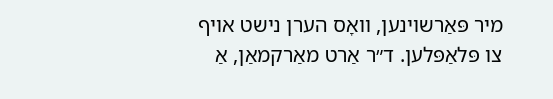מיר פּאַרשוינען, וואָס הערן נישט אויף צו פּלאַפּלען. ד״ר אַרט מאַרקמאַן, אַ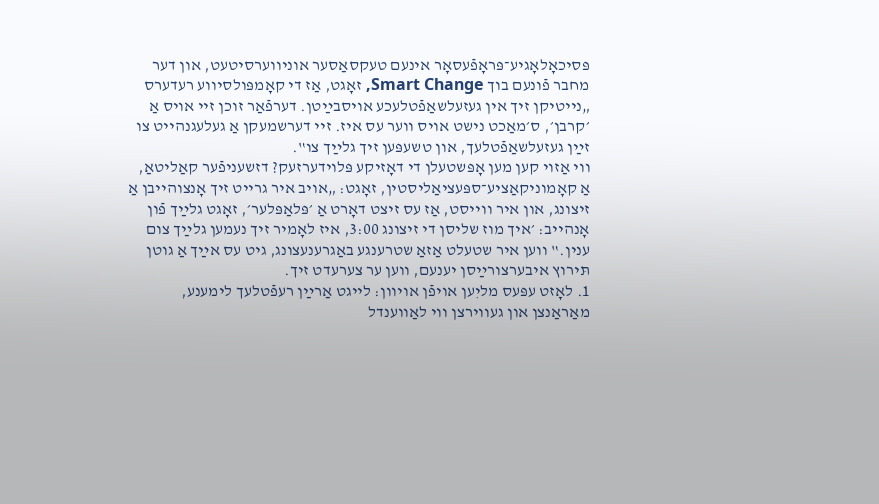פּסיכאָלאָגיע־פּראָפֿעסאָר אינעם טעקסאַסער אוניווערסיטעט, און דער מחבר פֿונעם בוך Smart Change, זאָגט, אַז די קאָמפּולסיווע רעדערס „נייטיקן זיך אין געזעלשאַפֿטלעכע אויסבײַטן. דערפֿאַר זוכן זיי אויס אַ ׳קרבן׳, ס׳מאַכט נישט אויס ווער עס איז. זיי דערשמעקן אַ געלעגנהייט צו זײַן געזעלשאַפֿטלעך, און טשעפּען זיך גלײַך צו‟.
ווי אַזוי קען מען אָפּשטעלן די דאָזיקע פּלוידערזעק? דזשעניפֿער קאַליטאַ, אַ קאָמוניקאַציע־ספּעציאַליסטין, זאָגט: „אויב איר גרייט זיך אָנצוהייבן אַ זיצונג, און איר ווייסט, אַז עס זיצט דאָרט אַ ׳פּלאַפּלער׳, זאָגט גלײַך פֿון אָנהייב: ׳איך מוז שליסן די זיצונג 3:00, איז לאָמיר זיך נעמען גלײַך צום ענין.‟ ווען איר שטעלט אַזאַ שטרענגע באַגרענעצונג, גיט עס אײַך אַ גוטן תּירוץ איבערצורײַסן יענעם, ווען ער צערעדט זיך.
1. לאָזט עפּעס מליִען אויפֿן אויוון: לייגט אַרײַן רעפֿטלעך לימענע, מאַראַנצן און געווירצן ווי לאַווענדל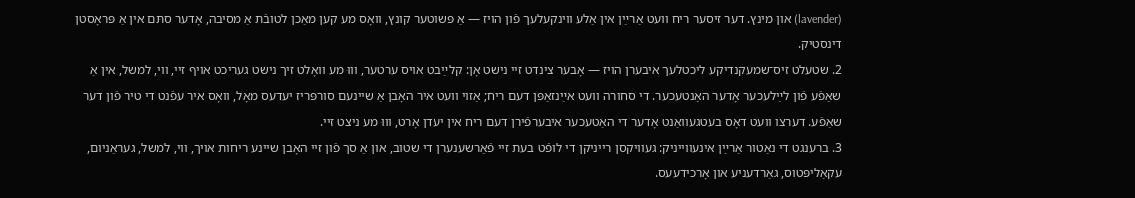(lavender) און מינץ. דער זיסער ריח וועט אַרײַן אין אַלע ווינקעלעך פֿון הויז — אַ פּשוטער קונץ, וואָס מע קען מאַכן לטובֿת אַ מסיבה, אָדער סתּם אין אַ פּראָסטן דינסטיק.
2. שטעלט זיס־שמעקנדיקע ליכטלעך איבערן הויז — אָבער צינדט זיי נישט אָן: קלײַבט אויס ערטער, וווּ מע וואָלט זיך נישט געריכט אויף זיי, ווי, למשל, אין אַ שאַפֿע פֿון לײַלעכער אָדער האַנטעכער. די סחורה וועט אײַנזאַפּן דעם ריח; אַזוי וועט איר האָבן אַ שיינעם סורפּריז יעדעס מאָל, וואָס איר עפֿנט די טיר פֿון דער שאַפֿע. דערצו וועט דאָס בעטגעוואַנט אָדער די האַטעכער איבערפֿירן דעם ריח אין יעדן אָרט, וווּ מע ניצט זיי.
3. ברענגט די נאַטור אַרײַן אינעווייניק: געוויקסן רייניקן די לופֿט בעת זיי פֿאַרשענערן די שטוב, און אַ סך פֿון זיי האָבן שיינע ריחות אויך, ווי, למשל, געראַניום, עקאַליפּטוס, גאַרדעניע און אָרכידעעס.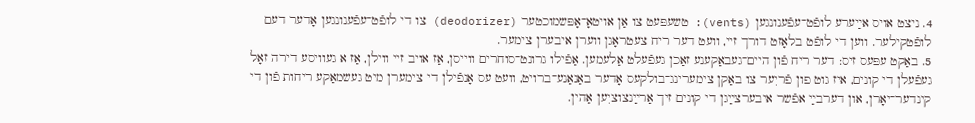4. ניצט אויס אײַערע לופֿט־עפֿענונגען (vents): טשעפּעט צו אַן אויטאָ־אָפּשמוכטער (deodorizer) צו די לופֿט־עפֿענונגען אָדער דעם לופֿטקילער. ווען די לופֿט בלאָזט דורך זיי, וועט דער ריח צעטראָגן ווערן איבערן צימער.
5. באַקט עפּעס זיס: דער ריח פֿון היים־געבאַקענע זאַכן געפֿעלט אַלעמען. אַפֿילו גרונט־סוחרים ווייסן, אַז אויב זיי ווילן, אַז א געוויסע דירה זאָל געפֿעלן די קונים, איז גוט פון פֿריִער צו באַקן צימערינג־בולקעס אָדער באַנאַנע־ברויט, וועט עס אָנפֿילן די צימערן מיט געשמאַקע ריחות פֿון די קינדער־יאָרן, און דערבײַ אפֿשר איבערצײַגן די קונים זיך אַרײַנצוציִען אַהין.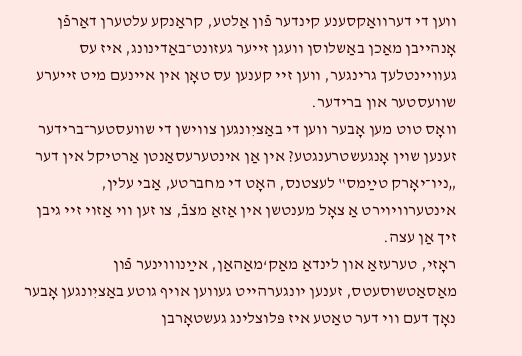ווען די דערוואַקסענע קינדער פֿון אַלטע, קראַנקע עלטערן דאַרפֿן אָנהייבן מאַכן באַשלוסן וועגן זייער געזונט־באַדינונג, איז עס געוויינטלעך גרינגער, ווען זיי קענען עס טאָן אין איינעם מיט זייערע שוועסטער און ברידער.
וואָס טוט מען אָבער ווען די באַציִונגען צווישן די שוועסטער־ברידער זענען שוין אָנגעשטרענגטע? אין אַן אינטערעסאַנטן אַרטיקל אין דער „ניו־יאָרק טײַמס‟ לעצטנס, האָט די מחברטע, אַבי עלין, אינטערוויוירט אַ צאָל מענטשן אין אַזאַ מצבֿ, צו זען ווי אַזוי זיי גיבן זיך אַן עצה.
ראָזי, טערעזאַ און לינדאַ מאַק‘מאַהאַן, אײַנוווינער פֿון מאַסאַטשוסעטס, זענען יונגערהייט געווען אויף גוטע באַציִונגען אָבער נאָך דעם ווי דער טאַטע איז פּלוצלינג געשטאָרבן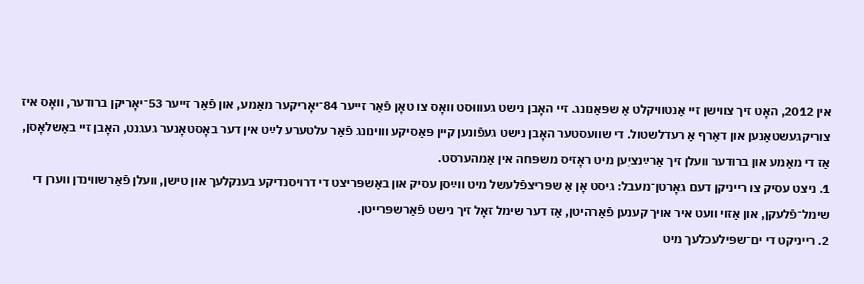אין 2012, האָט זיך צווישן זיי אַנטוויקלט אַ שפּאַנונג. זיי האָבן נישט געוווּסט וואָס צו טאָן פֿאַר זייער 84־יאָריקער מאַמע, און פֿאַר זייער 53־יאָריקן ברודער, וואָס איז צוריקגעשטאַנען און דאַרף אַ רעדלשטול. די שוועסטער האָבן נישט געפֿונען קיין פּאַסיקע וווינונג פֿאַר עלטערע לײַט אין דער באָסטאָנער געגנט, האָבן זיי באַשלאָסן, אַז די מאַמע און ברודער וועלן זיך אַרײַנציִען מיט ראָזיס משפּחה אין אַמהערסט.
1. ניצט עסיק צו רייניקן דעם גאָרטן־מעבל: גיסט אָן אַ שפּריצפֿלעשל מיט ווײַסן עסיק און באַשפּריצט די דרויסנדיקע בענקלעך און טישן, וועלן פֿאַרשווינדן ווערן די שימל־פֿלעקן, און אַזוי וועט איר אויך קענען פֿאַרהיטן, אַז דער שימל זאָל זיך נישט פֿאַרשפּרייטן.
2. רייניקט די ים־שפּילעכלעך מיט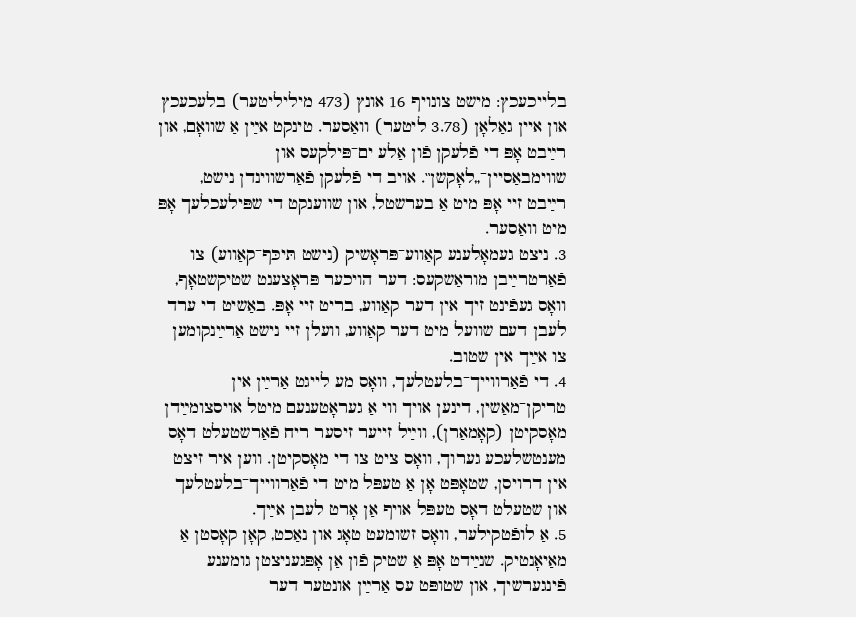בלייכעכץ: מישט צונויף 16 אונץ (473 מיליליטער) בלעכעכץ און איין גאַלאָן (3.78 ליטער) וואַסער. טינקט אײַן אַ שוואָם, און רײַבט אָפּ די פֿלעקן פֿון אַלע ים־פּילקעס און שווימבאַסיין־„לאָקשן‟. אויב די פֿלעקן פֿאַרשווינדן נישט, רײַבט זיי אָפּ מיט אַ בערשטל, און שווענקט די שפּילעכלעך אָפּ מיט וואַסער.
3. ניצט געמאָלענע קאַווע־פּראָשיק (נישט תּיכּף־קאַווע) צו פֿאַרטרײַבן מוראַשקעס: דער הויכער פּראָצענט שטיקשטאָף, וואָס געפֿינט זיך אין דער קאַווע, בריט זיי אָפּ. באַשיט די ערד לעבן דעם שוועל מיט דער קאַווע, וועלן זיי נישט אַרײַנקומען צו אײַך אין שטוב.
4. די פֿאַרווייך־בלעטלעך, וואָס מע לייגט אַרײַן אין טריקן־מאַשין, דינען אויך ווי אַ געראָטענעם מיטל אויסצומײַדן מאָסקיטן (קאָמאַרן), ווײַל זייער זיסער ריח פֿאַרשטעלט דאָס מענטשלעכע גערוך, וואָס ציט צו די מאָסקיטן. ווען איר זיצט אין דרויסן, שטאָפּט אָן אַ טעפּל מיט די פֿאַרווייך־בלעטלעך און שטעלט דאָס טעפּל אויף אַן אָרט לעבן אײַך.
5. אַ לופֿטקילער, וואָס זשומעט טאָג און נאַכט, קאָן קאָסטן אַ מאַיאָנטיק. שנײַדט אָפּ אַ שטיק פֿון אַן אָפּגעניצטן גומענע פֿינגערשיך, און שטופּט עס אַרײַן אונטער דער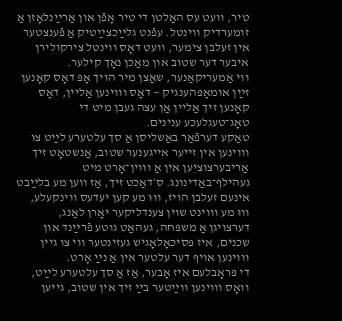טיר, וועט עס האַלטן די טיר אָפֿן און אַרײַנלאָזן אַ זומערדיק ווינטל. עפֿנט גלײַכצײַטיק אַ פֿענצטער אין זעלבן צימער, וועט דאָס ווינטל צירקולירן איבער דער שטוב און מאַכן נאָך קילער.
ווי אַמעריקאַנער, שאַצן מיר הויך אָפּ דאָס קאָנען זײַן אומאָפּהענגיק — דאָס וווינען אַליין, דאָס קאָנען זיך אַליין אַן עצה געבן מיט די טאָג־טעגלעכע ענינים.
טאַקע דערפֿאַר באַשליסן אַ סך עלטערע לײַט צו וווינען אין זייער אייגענער שטוב, אַנשטאָט זיך אַריבערצוציִען אין אַ וווין־אָרט מיט געהילף־באַדינונג. ס׳דאַכט זיך, אַז ווען מע בלײַבט אינעם זעלבן הויז, וווּ מע קען יעדעס ווינקעלע, וווּ מע וווינט שוין צענדליקער יאָרן לאַנג, דערצויגן אַ משפּחה, געהאַט גוטע פֿרײַנד און שכנים, איז פּסיכאָלאָגיש געזינטער ווי צו גיין וווינען אויף דער עלטער אין אַ נײַ אָרט.
די פּראָבלעם איז אָבער, אַז אַ סך עלטערע לײַט, וואָס וווינען ווײַטער בײַ זיך אין שטוב, גייען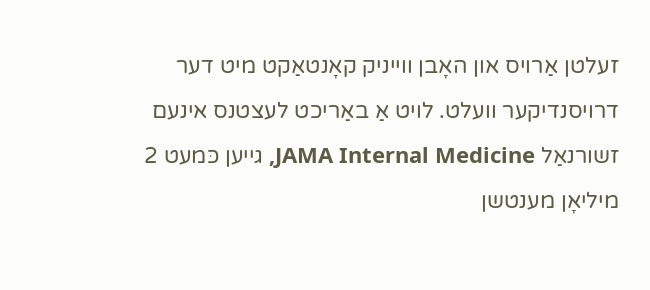זעלטן אַרויס און האָבן ווייניק קאָנטאַקט מיט דער דרויסנדיקער וועלט. לויט אַ באַריכט לעצטנס אינעם זשורנאַל JAMA Internal Medicine, גייען כּמעט 2 מיליאָן מענטשן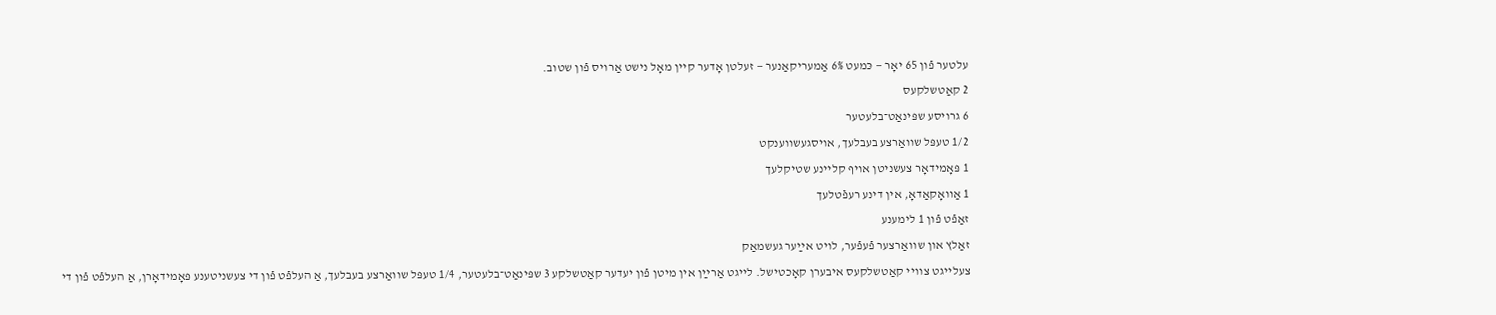עלטער פֿון 65 יאָר — כּמעט 6% אַמעריקאַנער — זעלטן אָדער קיין מאָל נישט אַרויס פֿון שטוב.
2 קאַטשלקעס
6 גרויסע שפּינאַט־בלעטער
1/2 טעפּל שוואַרצע בעבלעך, אויסגעשווענקט
1 פּאָמידאָר צעשניטן אויף קליינע שטיקלעך
1 אַוואָקאַדאָ, אין דינע רעפֿטלעך
זאַפֿט פֿון 1 לימענע
זאַלץ און שוואַרצער פֿעפֿער, לויט אײַער געשמאַק
צעלייגט צוויי קאַטשלקעס איבערן קאָכטישל. לייגט אַרײַן אין מיטן פֿון יעדער קאַטשלקע 3 שפּינאַט־בלעטער, 1/4 טעפּל שוואַרצע בעבלעך, אַ העלפֿט פֿון די צעשניטענע פּאָמידאָרן, אַ העלפֿט פֿון די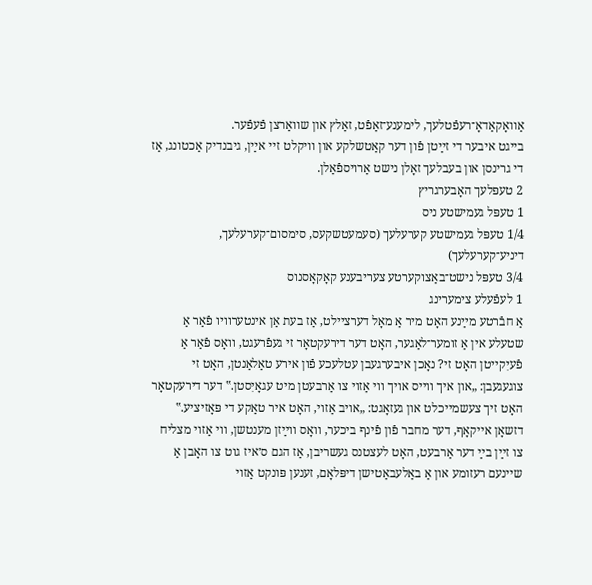אַוואָקאַדאָ־רעפֿטלעך, לימענע־זאַפֿט, זאַלץ און שוואַרצן פֿעפֿער.
בייגט איבער די זײַטן פֿון דער קאַטשלקע און וויקלט זיי אײַן, גיבנדיק אַכטונג, אַז די גרינסן און בעבלעך זאָלן נישט אַרויספֿאַלן.
2 טעפּלעך האָבערגריץ
1 טעפּל געמישטע ניס
1/4 טעפּל געמישטע קערעלעך (סעמעטשקעס, סימסום־קערעלעך, דיניע־קערעלעך)
3/4 טעפּל נישט־באַצוקערטע צעריבענע קאָקאָסנוס
1 לעפֿעלע צימערינג
אַ חבֿרטע מײַנע האָט מיר אַ מאָל דערציילט, אַז בעת אַן אינטערוויו פֿאַר אַ שטעלע אין אַ זומער־לאַגער, האָט דער דירעקטאָר זי געפֿרעגט, וואָס פֿאַר אַ פֿעיִקייטן האָט זי? נאָכן איבערגעבן עטלעכע פֿון אירע טאַלאַנטן, האָט זי צוגעגעבן: „און איך ווייס אויך ווי אַזוי צו אַרבעטן מיט עגאָיִסטן.‟ דער דירעקטאָר האָט זיך צעשמייכלט און געזאָגט: „אויב אַזוי, האָט איר טאַקע די פּאָזיציע.‟
דזשאָן אייקאָף, דער מחבר פֿון פֿינף ביכער, וואָס ווײַזן מענטשן, ווי אַזוי מצליח צו זײַן בײַ דער אַרבעט, האָט לעצטנס געשריבן, אַז הגם ס׳איז גוט צו האָבן אַ שיינעם רעזומע און אַ באַלעבאַטישן דיפּלאָם, זענען פּונקט אַזוי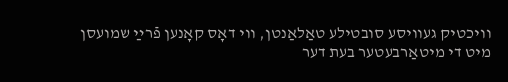וויכטיק געוויסע סובטילע טאַלאַנטן, ווי דאָס קאָנען פֿרײַ שמועסן מיט די מיטאַרבעטער בעת דער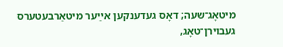מיטאָג־שעה; דאָס געדענקען אײַער מיטאַרבעטערס געבוירן־טאָג,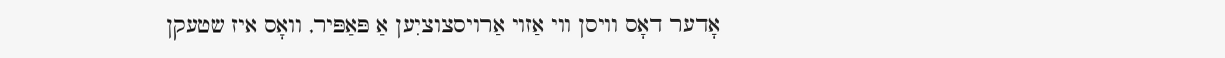אָדער דאָס וויסן ווי אַזוי אַרויסצוציִען אַ פּאַפּיר, וואָס איז שטעקן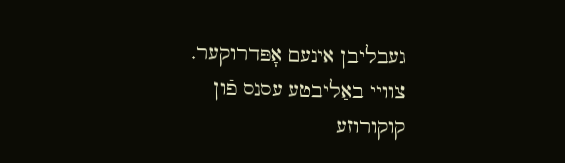געבליבן אינעם אָפּדרוקער.
צוויי באַליבטע עסנס פֿון קוקורוזע